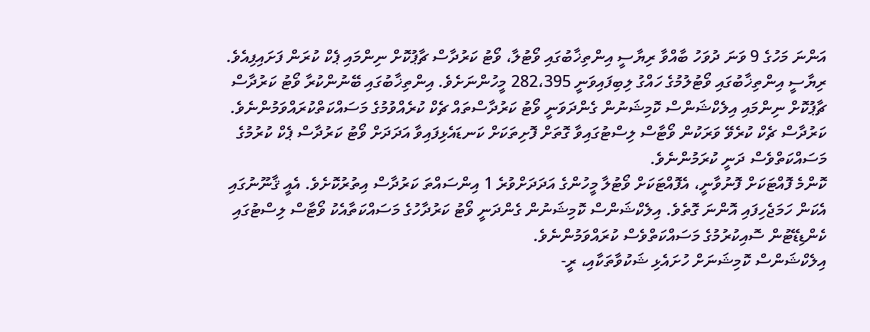އަންނަ މަހުގެ 9 ވަނަ ދުވަހު ބާއްވާ ރިޔާސީ އިންތިޚާބުގައި ވޯޓުލާ، ވޯޓު ކަރުދާސް ޗާޕުކޮށް ނިންމައި ޕެކް ކުރަން ފަށައިފިއެވެ.
ރިޔާސީ އިންތިޚާބުގައި ވޯޓުލުމުގެ ހައްގު ލިބިފައިވަނީ 282،395 މީހުންނަށެވެ. އިންތިޚާބުގައި ބޭނުންކުރާ ވޯޓު ކަރުދާސް ޗާޕުކޮށް ނިންމައި އިލެކްޝަންސް ކޮމިޝަނުން ގެންދަވަނީ ވޯޓު ކަރުދާސްތައް ޗެކް ކުރެއްވުމުގެ މަސައްކަތްކުރައްވަމުންނެވެ. ކަރުދާސް ޗެކް ކުރެވޭ ވަރަކުން ވޯޓާސް ލިސްޓުގައިވާ ގޮތަށް ފޮށިތަކަށް ކަނޑައެޅިފައިވާ އަދަދަށް ވޯޓު ކަރުދާސް ޕެކް ކުރުމުގެ މަސައްކަތްވެސް ދަނީ ކުރަމުންނެވެ.
ކޮންމެ ފޮއްޓަކަށް ފޮނުވާނީ، އެފޮއްޓަކަށް ވޯޓުލާ މީހުންގެ އަދަދަށްވުރެ 1 އިންސައްތަ ކަރުދާސް އިތުރުކޮށެވެ. އެއީ ޤާނޫނުގައި އެކަން ހަމަޖެހިފައި އޮންނަ ގޮތެވެ. އިލެކްޝަންސް ކޮމިޝަނުން ގެންދަނީ ވޯޓު ކަރުދާހުގެ މަސައްކަތާއެކު ވޯޓާސް ލިސްޓުގައި ކެންޑިޑޭޓުން ސޮއިކުރުމުގެ މަސައްކަތްވެސް ކުރައްވަމުންނެވެ.
އިލެކްޝަންސް ކޮމިޝަނަށް ހުށައެޅި ޝަކުވާތަކާއި، ރީ-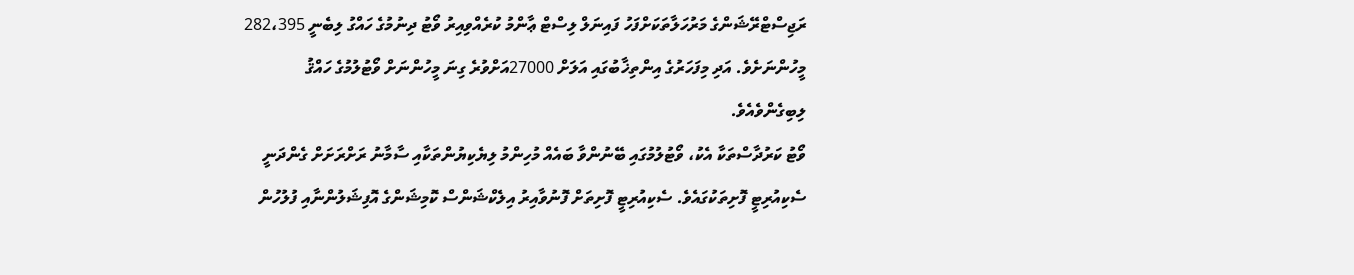ރަޖިސްޓްރޭޝަންގެ މަރުހަލާތަކަށްފަހު ފައިނަލް ލިސްޓް ޢާންމު ކުރެއްވިއިރު ވޯޓު ދިނުމުގެ ހައްގު ލިބެނީ 282،395 މީހުންނަށެވެ. އަދި މިފަހަރުގެ އިންތިޚާބުގައި އަލަށް 27000އަށްވުރެ ގިނަ މީހުންނަށް ވޯޓުލުމުގެ ހައްޤު ލިބިގެންވެއެވެ.
ވޯޓު ކަރުދާސްތަކާ އެކު، ވޯޓުލުމުގައި ބޭނުންވާ ބައެއް މުހިންމު ލިޔެކިޔުންތަކާއި ސާމާނު ރަށްރަށަށް ގެންދަނީ ސެކިއުރިޓީ ފޮށިތަކުގައެވެ. ސެކިއުރިޓީ ފޮށިތަށް ފޮނުވާއިރު އިލެކްޝަންސް ކޮމިޝަންގެ އޮފިޝަލުންނާއި ފުލުހުން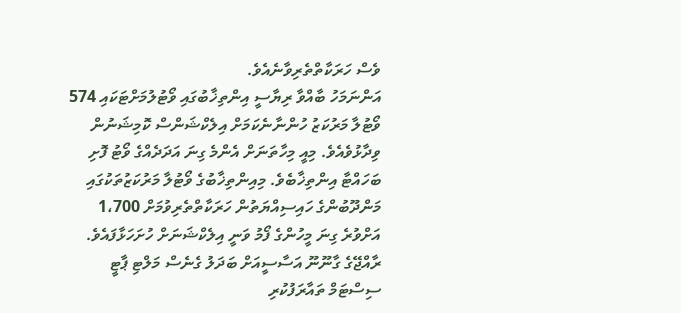ވެސް ހަރަކާތްތެރިވާނެއެވެ.
އަންނަމަހު ބާއްވާ ރިޔާސީ އިންތިޚާބުގައި ވޯޓުލުމަށްޓަކައި 574 ވޯޓުލާ މަރުކަޒު ހުންނާނެކަމަށް އިލެކްޝަންސް ކޮމިޝަނުން ވިދާޅުވެއެވެ. މިއީ މިހާތަނަށް އެންމެ ގިނަ އަދަދެއްގެ ވޯޓު ފޮށި ބަހައްޓާ އިންތިޚާބެވެ. މިއިންތިޚާބުގެ ވޯޓުލާ މަރުކަޒުތަކުގައި މަންދޫބުންގެ ހައިސިއްޔަތުން ހަރަކާތްތެރިވުމަށް 1،700 އަށްވުރެ ގިނަ މީހުންގެ ފޯމު ވަނީ އިލެކްޝަނަށް ހުށަހަޅާފައެވެ.
ރާއްޖޭގެ ގާނޫނޫ އަސާސީއަށް ބަދަލު ގެނެސް މަލްޓި ޕާޓީ ސިސްޓަމް ތައާރަފުކުރި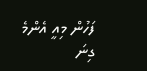ފަހުން މިއީ އެންމެ ގިނަ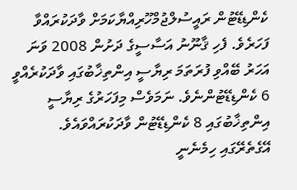ކެންޑިޑޭޓުން ރައީސުލްޖުމްހޫރިއްޔާކަމަށް ވާދަކުރައްވާ ފަހަރެވެ. ފެހި ޤާނޫނު އަސާސީގެ ދަށުން 2008 ވަނަ އަހަރު ބޭއްވި ފުރަތަމަ ރިޔާސީ އިންތިޚާބުގައި ވާދަކުރެއްވީ 6 ކެންޑިޑޭޓުންނެވެ. ނަމަވެސް މިފަހަރުގެ ރިޔާސީ އިންތިޚާބުގައި 8 ކެންޑިޑޭޓުން ވާދަކުރައްވައެވެ. އޭގެތެރޭގައި ހިމެނެނީ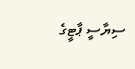ސިޔާސީ ޕާޓީގެ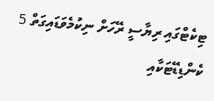ޓިކެޓްގައި ރިޔާސީ ރޭހަށް ނިކުމެވަޑައިގަތް 5 ކެންޑިޑޭޓަކާއި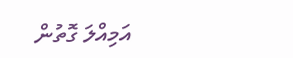އަމިއްލަ ގޮތުން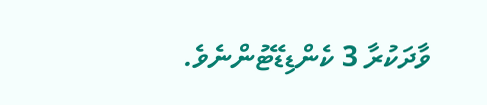ވާދަކުރާ 3 ކެންޑިޑޭޓުންނެވެ.